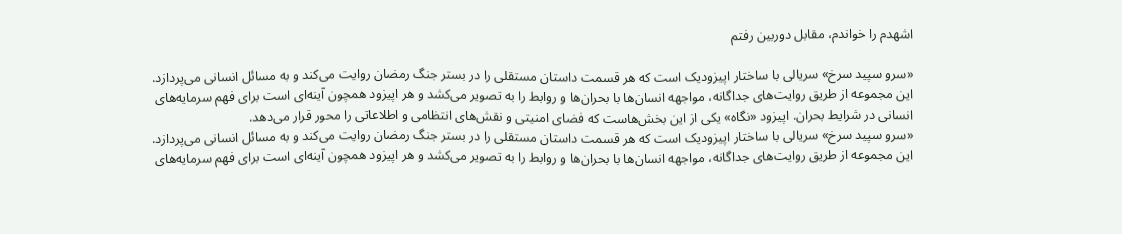اشهدم را خواندم، مقابل دوربین رفتم

«سرو سپید سرخ» سریالی با ساختار اپیزودیک است که هر قسمت داستان مستقلی را در بستر جنگ رمضان روایت می‌کند و به مسائل انسانی می‌پردازد. این مجموعه از طریق روایت‌های جداگانه، مواجهه انسان‌ها با بحران‌ها و روابط را به تصویر می‌کشد و هر اپیزود همچون آینه‌ای است برای فهم سرمایه‌های انسانی در شرایط بحران. اپیزود «نگاه» یکی از این بخش‌هاست که فضای امنیتی و نقش‌های انتظامی و اطلاعاتی را محور قرار می‌دهد.
«سرو سپید سرخ» سریالی با ساختار اپیزودیک است که هر قسمت داستان مستقلی را در بستر جنگ رمضان روایت می‌کند و به مسائل انسانی می‌پردازد. این مجموعه از طریق روایت‌های جداگانه، مواجهه انسان‌ها با بحران‌ها و روابط را به تصویر می‌کشد و هر اپیزود همچون آینه‌ای است برای فهم سرمایه‌های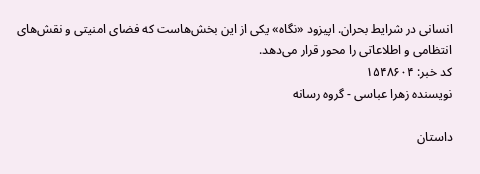انسانی در شرایط بحران. اپیزود «نگاه» یکی از این بخش‌هاست که فضای امنیتی و نقش‌های انتظامی و اطلاعاتی را محور قرار می‌دهد.
کد خبر: ۱۵۴۸۶۰۴
نویسنده زهرا عباسی - گروه رسانه

داستان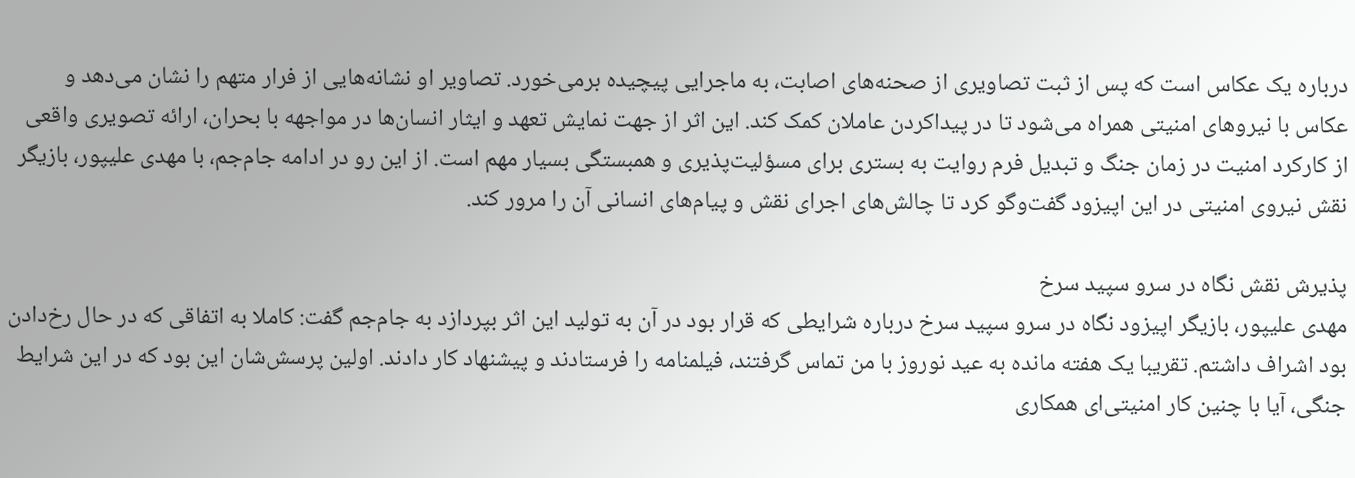درباره یک عکاس است که پس از ثبت تصاویری از صحنه‌های اصابت، به ماجرایی پیچیده برمی‌خورد. تصاویر او نشانه‌هایی از فرار متهم را نشان می‌دهد و عکاس با نیروهای امنیتی همراه می‌شود تا در پیداکردن عاملان کمک کند. این اثر از جهت نمایش تعهد و ایثار انسان‌ها در مواجهه با بحران، ارائه تصویری واقعی از کارکرد امنیت در زمان جنگ و تبدیل فرم روایت به بستری برای مسؤلیت‌پذیری و همبستگی بسیار مهم است. از این رو در ادامه جام‌جم، با مهدی علیپور، بازیگر نقش نیروی امنیتی در این اپیزود گفت‌وگو کرد تا چالش‌های اجرای نقش و پیام‌های انسانی آن را مرور کند.

پذیرش نقش نگاه در سرو سپید سرخ
مهدی علیپور، بازیگر اپیزود نگاه در سرو سپید سرخ درباره شرایطی که قرار بود در آن به تولید این اثر بپردازد به جام‌جم گفت: کاملا به اتفاقی که در حال رخ‌دادن بود اشراف داشتم. تقریبا یک هفته مانده به عید نوروز با من تماس گرفتند، فیلمنامه را فرستادند و پیشنهاد کار دادند. اولین پرسش‌شان این بود که در این شرایط جنگی، آیا با چنین کار امنیتی‌ای همکاری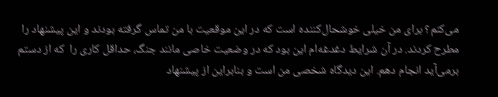می‌کنم؟ برای من خیلی خوشحال‌کننده است که در این موقعیت با من تماس گرفته بودند و این پیشنهاد را مطرح کردند. در آن شرایط دغدغه‌ام این بود که در وضعیت خاصی مانند جنگ، حداقل کاری را  که از دستم برمی‌آید انجام دهم. این دیدگاه شخصی من است و بنابراین از پیشنهاد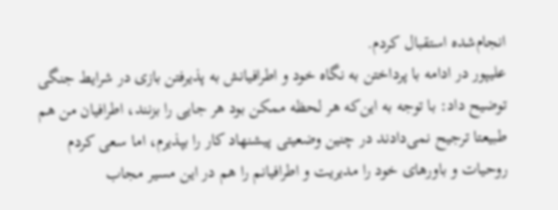انجام‌شده‌ استقبال کردم.
علیپور در ادامه با پرداختن به نگاه خود و اطرافیانش به پذیرفتن بازی در شرایط جنگی توضیح داد: با توجه به این‌که هر لحظه ممکن بود هر جایی را بزنند، اطرافیان من هم طبیعتا ترجیح نمی‌دادند در چنین وضعیتی پیشنهاد کار را بپذیرم، اما سعی کردم روحیات و باورهای خود را مدیریت و اطرافیانم را هم در این مسیر مجاب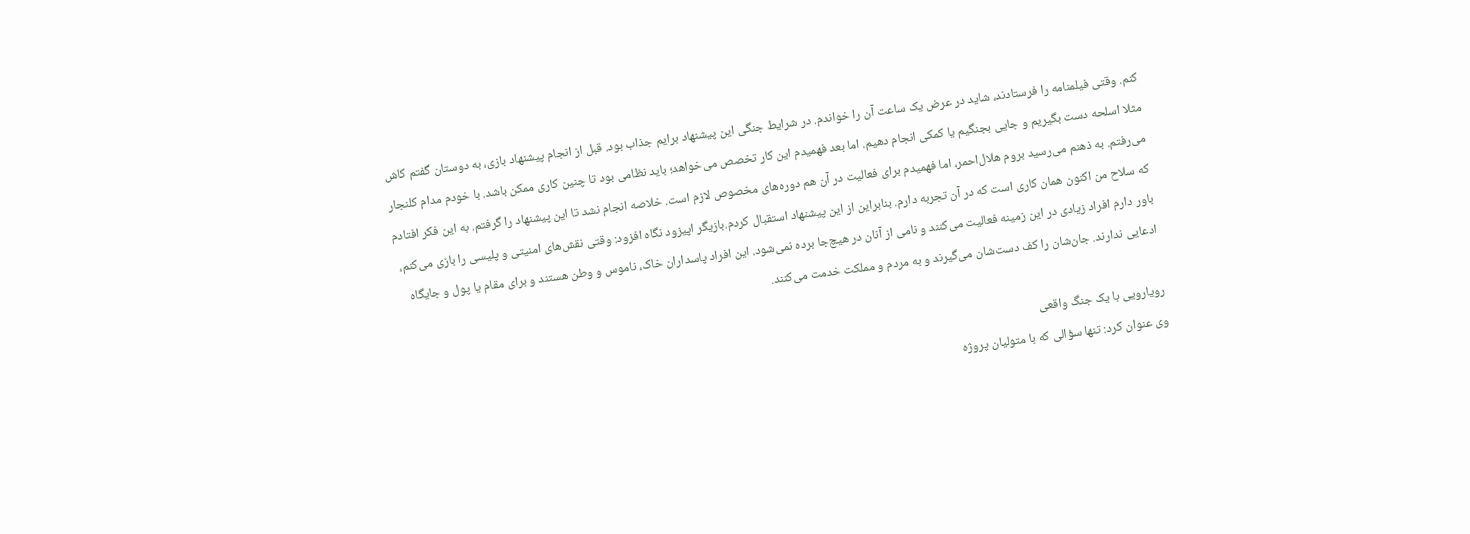کنم. وقتی فیلمنامه را فرستادند، شاید در عرض یک ساعت آن را خواندم. در شرایط جنگی این پیشنهاد برایم جذاب بود. قبل از انجام پیشنهاد بازی، به دوستان گفتم کاش مثلا اسلحه دست بگیریم و جایی بجنگیم یا کمکی انجام دهیم. اما بعد فهمیدم این کار تخصص می‌خواهد؛ باید نظامی بود تا چنین کاری ممکن باشد. با خودم مدام کلنجار می‌رفتم. به ذهنم می‌رسید بروم هلال‌احمر، اما فهمیدم برای فعالیت در آن هم دوره‌های مخصوص لازم است. خلاصه انجام نشد تا این پیشنهاد را گرفتم. به این فکر افتادم که سلاح من اکنون همان کاری است که در آن تجربه دارم. بنابراین از این پیشنهاد استقبال کردم.بازیگر اپیزود نگاه افزود: وقتی نقش‌های امنیتی و پلیسی را بازی می‌کنم، باور دارم افراد زیادی در این زمینه فعالیت می‌کنند و نامی از آنان در هیچ‌جا برده نمی‌شود. این افراد پاسداران خاک، ناموس و وطن هستند و برای مقام یا پول و جایگاه ادعایی ندارند. جان‌شان را کف دست‌شان می‌گیرند و به مردم و مملکت خدمت می‌کنند.

رویارویی با یک جنگ واقعی
وی عنوان کرد: تنها سؤالی که با متولیان پروژه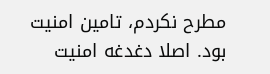مطرح نکردم، تامین امنیت بود. اصلا دغدغه امنیت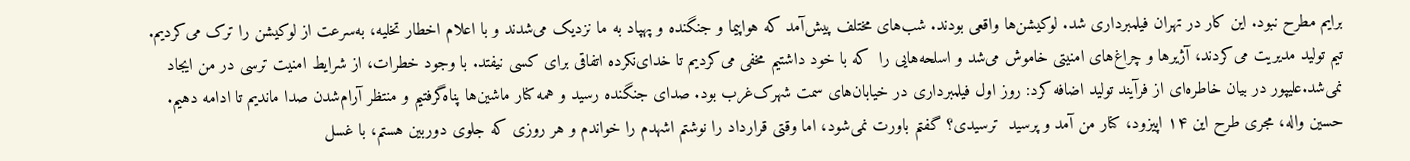برایم مطرح نبود. این کار در تهران فیلمبرداری شد. لوکیشن‌ها واقعی بودند. شب‌های مختلف پیش‌آمد که هواپیما و جنگنده و پهپاد به ما نزدیک می‌شدند و با اعلام اخطار تخلیه، به‌سرعت از لوکیشن را ترک می‌کردیم. تیم تولید مدیریت می‌کردند، آژیرها و چراغ‌های امنیتی خاموش می‌شد و اسلحه‌هایی را  که با خود داشتیم مخفی می‌کردیم تا خدای‌نکرده اتفاقی برای کسی نیفتد. با وجود خطرات، از شرایط امنیت ترسی در من ایجاد نمی‌شد.علیپور در بیان خاطره‌ای از فرآیند تولید اضافه کرد: روز اول فیلمبرداری در خیابان‌های سمت شهرک‌غرب بود. صدای جنگنده رسید و همه کنار ماشین‌ها پناه‌گرفتیم و منتظر آرام‌شدن صدا ماندیم تا ادامه دهیم. حسین واله، مجری طرح این ۱۴ اپیزود، کنار من آمد و پرسید  ترسیدی؟ گفتم باورت نمی‌شود، اما وقتی قرارداد را نوشتم اشهدم را خواندم و هر روزی که جلوی دوربین هستم، با غسل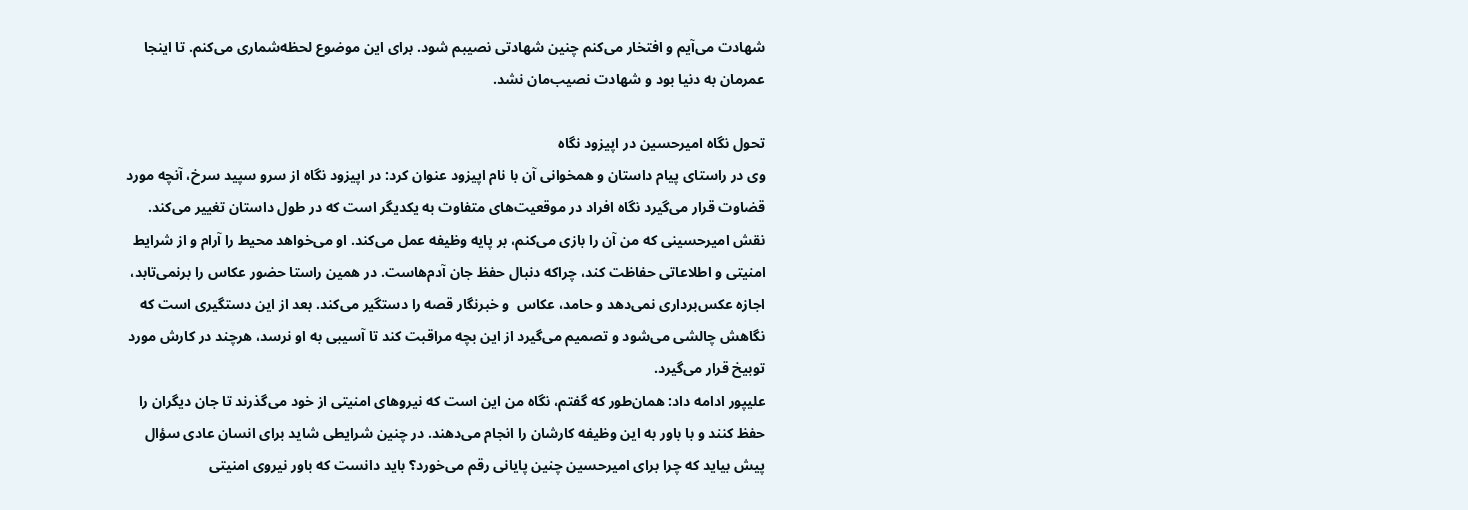شهادت می‌آیم و افتخار می‌کنم چنین شهادتی نصیبم شود. برای این موضوع لحظه‌شماری می‌کنم. تا اینجا عمرمان به دنیا بود و شهادت نصیب‌مان نشد.

تحول نگاه امیرحسین در اپیزود نگاه
وی در راستای پیام داستان و همخوانی آن با نام اپیزود عنوان کرد: در اپیزود نگاه از سرو سپید سرخ، آنچه مورد قضاوت قرار می‌گیرد نگاه افراد در موقعیت‌های متفاوت به یکدیگر است که در طول داستان تغییر می‌کند. نقش امیرحسینی که من آن را بازی می‌کنم، بر پایه وظیفه عمل می‌کند. او می‌خواهد محیط را آرام و از شرایط امنیتی و اطلاعاتی حفاظت کند، چراکه دنبال حفظ جان آدم‌هاست. در همین راستا حضور عکاس را برنمی‌تابد، اجازه عکس‌برداری نمی‌دهد و حامد، عکاس  و خبرنگار قصه را دستگیر می‌کند. بعد از این دستگیری است که نگاهش چالشی می‌شود و تصمیم می‌گیرد از این بچه مراقبت کند تا آسیبی به او نرسد، هرچند در کارش مورد توبیخ قرار می‌گیرد.
علیپور ادامه داد: همان‌طور که گفتم، نگاه من این است که نیروهای امنیتی از خود می‌گذرند تا جان دیگران را حفظ کنند و با باور به این وظیفه کارشان را انجام می‌دهند. در چنین شرایطی شاید برای انسان عادی سؤال پیش بیاید که چرا برای امیرحسین چنین پایانی رقم می‌خورد؟ باید دانست که باور نیروی امنیتی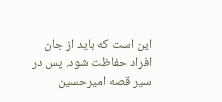این است که باید از جان افراد حفاظت شود. پس در سیر قصه امیرحسین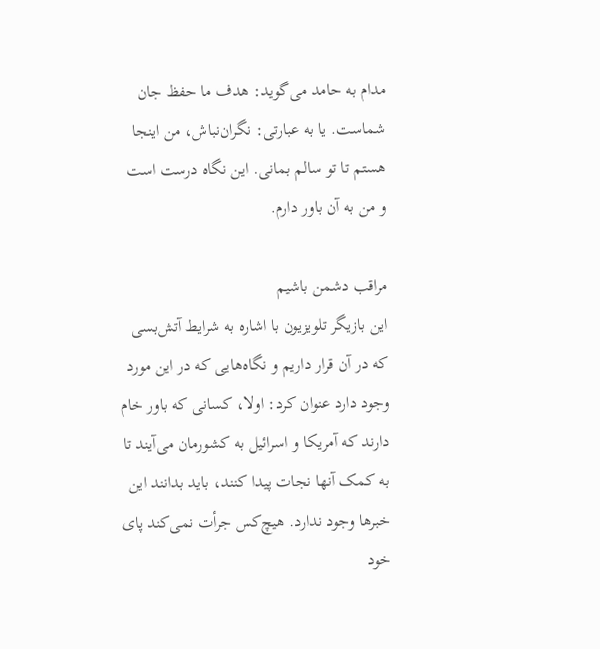مدام به حامد می‌گوید: هدف ما حفظ جان شماست. یا به عبارتی: نگران‌نباش، من اینجا هستم تا تو سالم بمانی. این نگاه درست است و من به آن باور دارم.

مراقب دشمن باشیم
این بازیگر تلویزیون با اشاره به شرایط آتش‌بسی که در آن قرار داریم و نگاه‌هایی که در این مورد وجود دارد عنوان کرد: اولا، کسانی که باور خام دارند که آمریکا و اسرائیل به کشورمان می‌آیند تا به کمک آنها نجات پیدا کنند، باید بدانند این خبرها وجود ندارد. هیچ‌کس جرأت نمی‌کند پای خود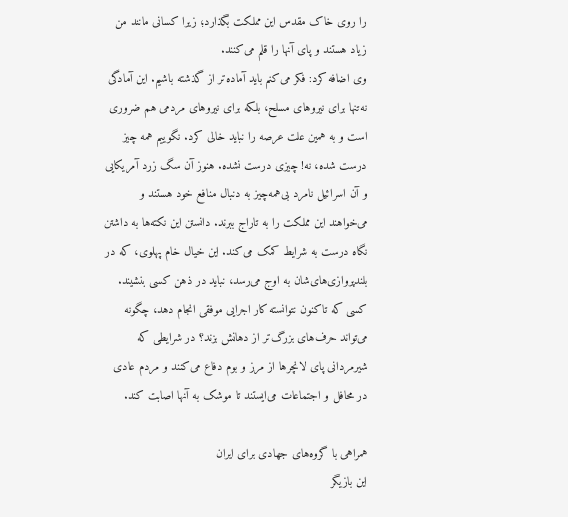را روی خاک مقدس این مملکت بگذارد؛ زیرا کسانی مانند من زیاد هستند و پای آنها را قلم می‌کنند.
وی اضافه کرد: فکر می‌کنم باید آماده‌تر از گذشته باشیم. این آمادگی نه‌تنها برای نیروهای مسلح، بلکه برای نیروهای مردمی هم ضروری است و به همین علت عرصه را نباید خالی کرد. نگوییم همه چیز درست شده، نه! چیزی درست نشده. هنوز آن سگ زرد آمریکایی و آن اسرائیل نامرد بی‌همه‌چیز به دنبال منافع خود هستند و می‌خواهند این مملکت را به تاراج ببرند. دانستن این نکته‌ها به داشتن نگاه درست به شرایط کمک می‌کند. این خیال خام پهلوی، که در بلندپروازی‌های‌شان به اوج می‌رسد، نباید در ذهن کسی بنشیند. کسی که تاکنون نتوانسته کار اجرایی موفقی انجام دهد، چگونه می‌تواند حرف‌های بزرگ‌تر از دهانش بزند؟ در شرایطی که شیرمردانی پای لانچرها از مرز و بوم دفاع می‌کنند و مردم عادی در محافل و اجتماعات می‌ایستند تا موشک به آنها اصابت کند.

همراهی با گروه‌های جهادی برای ایران
این بازیگر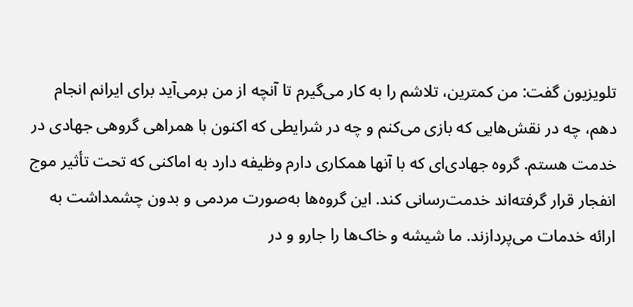تلویزیون گفت: من کمترین، تلاشم را به کار می‌گیرم تا آنچه از من برمی‌آید برای ایرانم انجام دهم، چه در نقش‌هایی که بازی می‌کنم و چه در شرایطی که اکنون با همراهی گروهی جهادی در خدمت هستم. گروه جهادی‌ای که با آنها همکاری دارم وظیفه دارد به اماکنی که تحت تأثیر موج انفجار قرار گرفته‌اند خدمت‌رسانی کند. این گروه‌ها به‌صورت مردمی و بدون چشمداشت به ارائه خدمات می‌پردازند. ما شیشه و خاک‌ها را جارو و در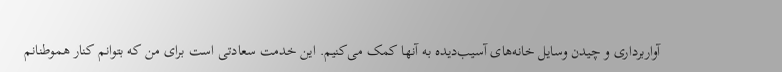آواربرداری و چیدن وسایل خانه‌های آسیب‌دیده به آنها کمک می‌کنیم. این خدمت سعادتی است برای من که بتوانم کنار هموطنانم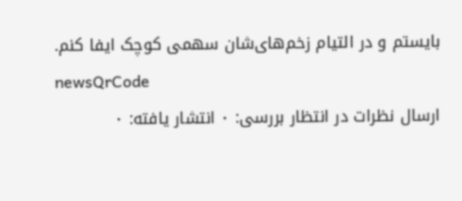بایستم و در التیام زخم‌های‌شان سهمی کوچک ایفا کنم.
newsQrCode
ارسال نظرات در انتظار بررسی: ۰ انتشار یافته: ۰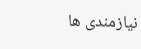نیازمندی ها